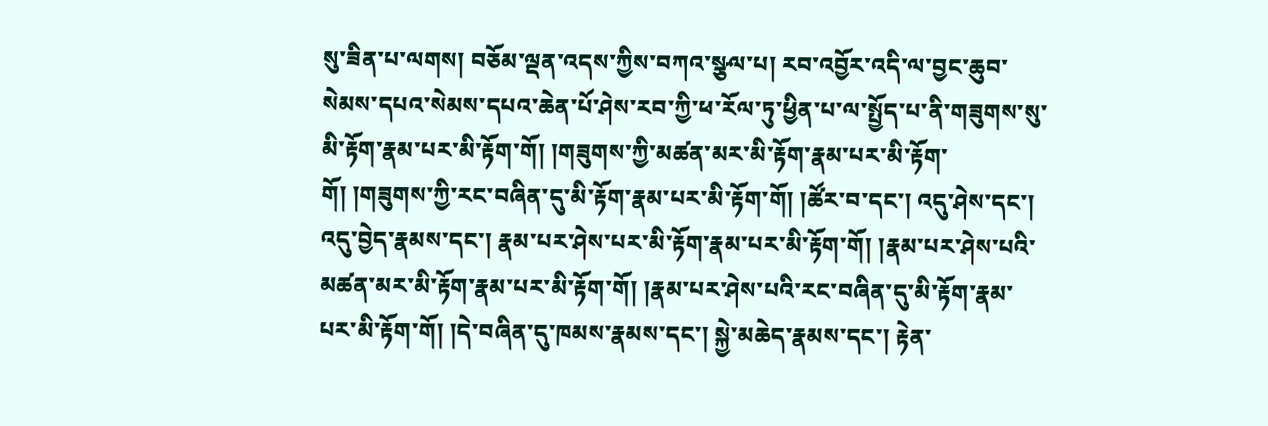སུ་ཟིན་པ་ལགས། བཅོམ་ལྡན་འདས་ཀྱིས་བཀའ་སྩལ་པ། རབ་འབྱོར་འདི་ལ་བྱང་ཆུབ་སེམས་དཔའ་སེམས་དཔའ་ཆེན་པོ་ཤེས་རབ་ཀྱི་ཕ་རོལ་ཏུ་ཕྱིན་པ་ལ་སྤྱོད་པ་ནི་གཟུགས་སུ་མི་རྟོག་རྣམ་པར་མི་རྟོག་གོ། །གཟུགས་ཀྱི་མཚན་མར་མི་རྟོག་རྣམ་པར་མི་རྟོག་གོ། །གཟུགས་ཀྱི་རང་བཞིན་དུ་མི་རྟོག་རྣམ་པར་མི་རྟོག་གོ། །ཚོར་བ་དང་། འདུ་ཤེས་དང་། འདུ་བྱེད་རྣམས་དང་། རྣམ་པར་ཤེས་པར་མི་རྟོག་རྣམ་པར་མི་རྟོག་གོ། །རྣམ་པར་ཤེས་པའི་མཚན་མར་མི་རྟོག་རྣམ་པར་མི་རྟོག་གོ། །རྣམ་པར་ཤེས་པའི་རང་བཞིན་དུ་མི་རྟོག་རྣམ་པར་མི་རྟོག་གོ། །དེ་བཞིན་དུ་ཁམས་རྣམས་དང་། སྐྱེ་མཆེད་རྣམས་དང་། རྟེན་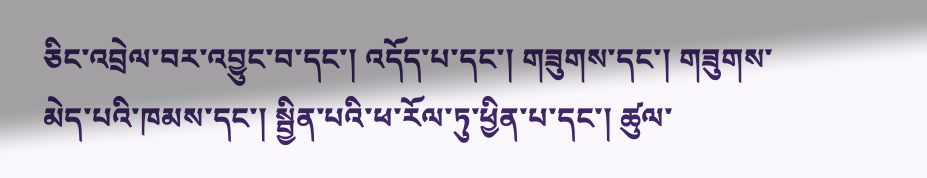ཅིང་འབྲེལ་བར་འབྱུང་བ་དང་། འདོད་པ་དང་། གཟུགས་དང་། གཟུགས་མེད་པའི་ཁམས་དང་། སྦྱིན་པའི་ཕ་རོལ་ཏུ་ཕྱིན་པ་དང་། ཚུལ་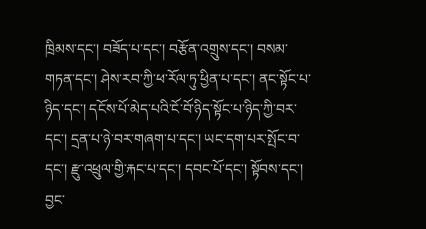ཁྲིམས་དང་། བཟོད་པ་དང་། བརྩོན་འགྲུས་དང་། བསམ་གཏན་དང་། ཤེས་རབ་ཀྱི་ཕ་རོལ་ཏུ་ཕྱིན་པ་དང་། ནང་སྟོང་པ་ཉིད་དང་། དངོས་པོ་མེད་པའི་ངོ་བོ་ཉིད་སྟོང་པ་ཉིད་ཀྱི་བར་དང་། དྲན་པ་ཉེ་བར་གཞག་པ་དང་། ཡང་དག་པར་སྤོང་བ་དང་། རྫུ་འཕྲུལ་གྱི་རྐང་པ་དང་། དབང་པོ་དང་། སྟོབས་དང་། བྱང་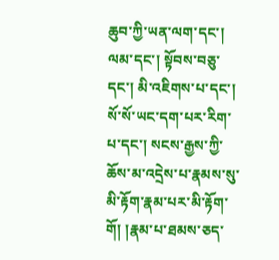ཆུབ་ཀྱི་ཡན་ལག་དང་། ལམ་དང་། སྟོབས་བཅུ་དང་། མི་འཇིགས་པ་དང་། སོ་སོ་ཡང་དག་པར་རིག་པ་དང་། སངས་རྒྱས་ཀྱི་ཆོས་མ་འདྲེས་པ་རྣམས་སུ་མི་རྟོག་རྣམ་པར་མི་རྟོག་གོ། །རྣམ་པ་ཐམས་ཅད་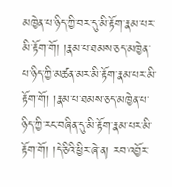མཁྱེན་པ་ཉིད་ཀྱི་བར་དུ་མི་རྟོག་རྣམ་པར་མི་རྟོག་གོ། །རྣམ་པ་ཐམས་ཅད་མཁྱེན་པ་ཉིད་ཀྱི་མཚན་མར་མི་རྟོག་རྣམ་པར་མི་རྟོག་གོ། །རྣམ་པ་ཐམས་ཅད་མཁྱེན་པ་ཉིད་ཀྱི་རང་བཞིན་དུ་མི་རྟོག་རྣམ་པར་མི་རྟོག་གོ། །དེ་ཅིའི་ཕྱིར་ཞེ་ན། རབ་འབྱོར་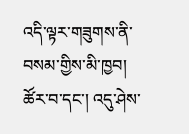འདི་ལྟར་གཟུགས་ནི་བསམ་གྱིས་མི་ཁྱབ། ཚོར་བ་དང་། འདུ་ཤེས་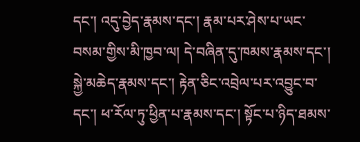དང་། འདུ་བྱེད་རྣམས་དང་། རྣམ་པར་ཤེས་པ་ཡང་བསམ་གྱིས་མི་ཁྱབ་ལ། དེ་བཞིན་དུ་ཁམས་རྣམས་དང་། སྐྱེ་མཆེད་རྣམས་དང་། རྟེན་ཅིང་འབྲེལ་པར་འབྱུང་བ་དང་། ཕ་རོལ་ཏུ་ཕྱིན་པ་རྣམས་དང་། སྟོང་པ་ཉིད་ཐམས་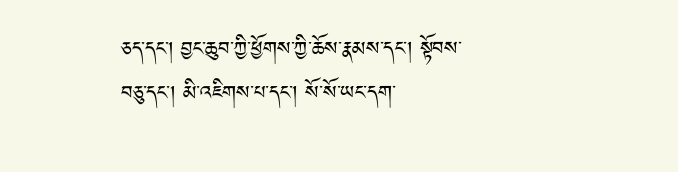ཅད་དང་། བྱང་ཆུབ་ཀྱི་ཕྱོགས་ཀྱི་ཆོས་རྣམས་དང་། སྟོབས་བཅུ་དང་། མི་འཇིགས་པ་དང་། སོ་སོ་ཡང་དག་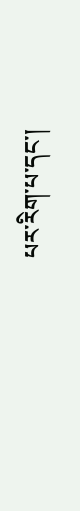པར་རིག་པ་དང་།